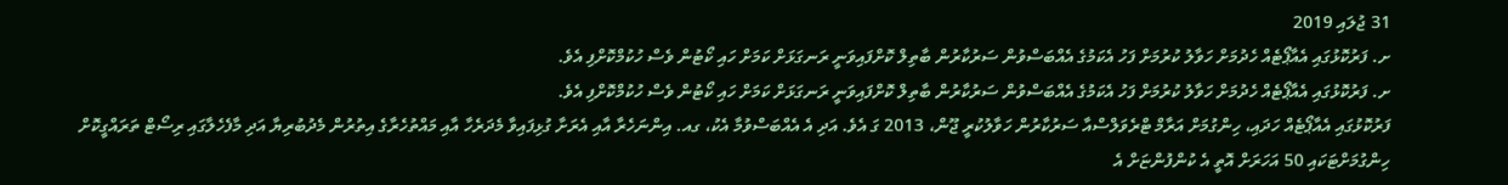31 ޖުލައި 2019
ށ. ފަރުކޮޅުގައި އެއާޕޯޓެއް ހެދުމަށް ހަވާލު ކުރުމަށް ފަހު އެކަމުގެ އެއްބަސްވުން ސަރުކާރުން ބާތިލް ކޮށްފައިވަނީ ރަނގަޅަށް ކަމަށް ހައި ކޯޓުން ވެސް ހުކުމްކޮށްފި އެވެ.
ށ. ފަރުކޮޅުގައި އެއާޕޯޓެއް ހެދުމަށް ހަވާލު ކުރުމަށް ފަހު އެކަމުގެ އެއްބަސްވުން ސަރުކާރުން ބާތިލް ކޮށްފައިވަނީ ރަނގަޅަށް ކަމަށް ހައި ކޯޓުން ވެސް ހުކުމްކޮށްފި އެވެ.
ފަރުކޮޅުގައި އެއާޕޯޓެއް ހަދައި، ހިންގުމަށް އަރާމް ޓްރެވަލްސްއާ ސަރުކާރުން ހަވާލުކުރީ ޖޫން، 2013 ގަ އެވެ. އަދި އެ އެއްބަސްވުމާ އެކު، ގއ. އިންނަހެރާ އާއި އެރަށާ ގުޅިފައިވާ މެދަރެހާ އާއި މައްތުހެރާގެ އިތުރުން މެދުބުރިޔާ އަދި މާފެހެލާގައި ރިސޯޓް ތަރައްގީކޮށް ހިންގުމަށްޓަކައި 50 އަހަރަށް އޮތީ އެ ކުންފުންޏަށް އެ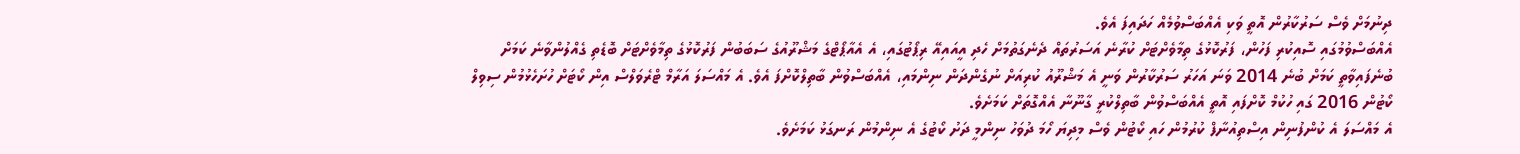ދިނުމަށް ވެސް ސަރުކާރުން އޮތީ ވަކި އެއްބަސްވުމެއް ހަދައިފަ އެވެ.
އެއްބަސްވުމުގައި ސޮއިކުރި ފަހުން، ފަރުކޮޅުގެ ތިމާވެށްޓަށް ކުރާނެ އަސަރުތައް ދެނެގަތުމަށް ހެދި އީއައިއޭ ރިޕޯޓުގައި، އެ އެއާޕޯޓްގެ މަޝްރޫއުގެ ސަބަބުން ފަރުކޮޅުގެ ތިމާވެށްޓަށް ބޮޑެތި ގެއްލުންވާނެ ކަމަށް ބުނެފައިވާތީ ކަމަށް ބުނެ 2014 ވަނަ އަހަރު ސަރުކާރުން ވަނީ އެ މަޝްރޫއު ކުރިއަށް ނުގެންދަން ނިންމައި، އެއްބަސްވުން ބާތިލްކޮށްފަ އެވެ. އެ މައްސަލަ އަރާމް ޓްރެވަލްސް އިން ކޯޓަށް ހުށަހެޅުމުން ސިވިލް ކޯޓުން 2016 ގައި ހުކުމް ކޮށްފައި އޮތީ އެއްބަސްވުން ބާތިލްކުރީ ގާނޫނާ އެއްގޮތަށް ކަމަށެވެ.
އެ މައްސަލަ އެ ކުންފުނިން އިސްތިއުނާފް ކުރުމުން ހައި ކޯޓުން ވެސް މިދިޔަ ހޯމަ ދުވަހު ނިންމީ ދަށު ކޯޓުގެ އެ ނިންމުން ރަނގަޅު ކަމަށެވެ.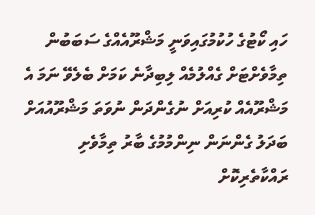ހައި ކޯޓުގެ ހުކުމުގައިވަނީ މަޝްރޫއެއްގެ ސަބަބުން ތިމާވެށްޓަށް ގެއްލުމެއް ލިބިދާނެ ކަމަށް ބެލެވޭ ނަމަ އެ މަޝްރޫއެއް ކުރިއަށް ނުގެންދަން ނުވަތަ މަޝްރޫއުއަށް ބަދަލު ގެންނަން ނިންމުމުގެ ބާރު ތިމާވެށި ރައްކާތެރިކޮށް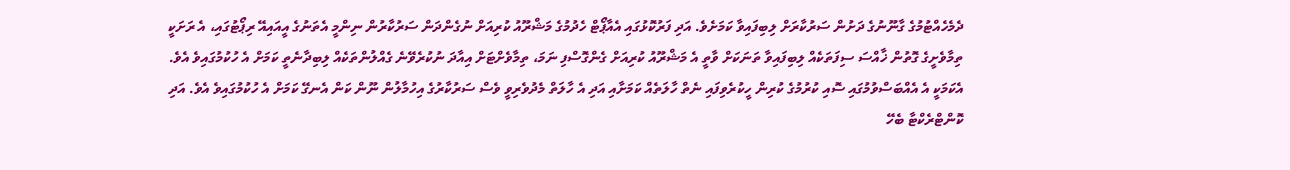ދެމެހެއްޓުމުގެ ގާނޫނުގެ ދަށުން ސަރުކާރަށް ލިބިފައިވާ ކަމަށެވެ. އަދި ފަރުކޮޅުގައި އެއާޕޯޓް ހެދުމުގެ މަޝްރޫއު ކުރިއަށް ނުގެންދަން ސަރުކާރުން ނިންމީ އެތަނުގެ އީއައިއޭ ރިޕޯޓުގައި، އެ ރަށަކީ ތިމާވެށީގެ ގޮތުން ޚާއްސަ ސިފަތަކެއް ލިބިފައިވާ ތަނަކަށް ވާތީ އެ މަޝްރޫއު ކުރިއަށް ގެންގޮސްފި ނަމަ، ތިމާވެށްޓަށް އިއާދަ ނުކުރެވޭނެ ގެއްލުންތަކެއް ލިބިދާނެތީ ކަމަށް އެ ހުކުމުގައިވެ އެވެ.
އެކަމަކީ އެ އެއްބަސްވުމުގައި ސޮއި ކުރުމުގެ ކުރިން ހީކުރެވިފައި ނެތް ހާލަތެއް ކަމަށާއި އަދި އެ ހާލަތް މެދުވެރިވީ ވެސް ސަރުކާރުގެ އިހުމާލުން ނޫން ކަން އެނގޭ ކަމަށް އެ ހުކުމުގައިވެ އެވެ. އަދި ކޮންޓްރެކްޓާ ބެހޭ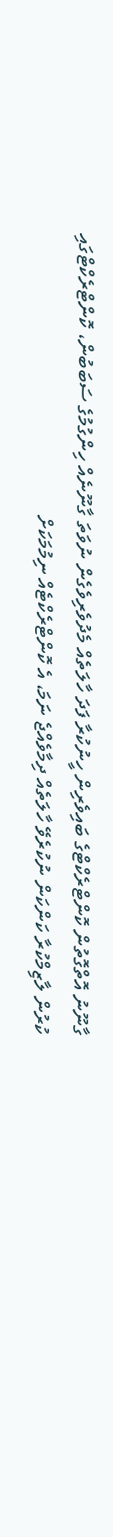ގާނޫނު އޮތްގޮތުން ކޮންޓްރެކްޓްގެ ބައިވެރިން ހީނުކުރާ ފަދަ ހާލަތެއް މެދުވެރިވެގެން ނުވަތަ ގާނޫނެއް ހިންގުމުގެ ސަބަބުން، ކޮންޓްރެކްޓްގައި ކުރުން ލާޒިމްކުރާ ކަންކަން ނުކުރެވޭ ހާލަތެއް ދިމާވެއްޖެ ނަމަ، އެ ކޮންޓްރެކްޓެއް ނިމުމަކަށް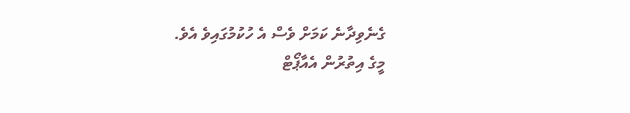ގެނެވިދާނެ ކަމަށް ވެސް އެ ހުކުމުގައިވެ އެވެ.
މީގެ އިތުރުން އެއާޕޯޓް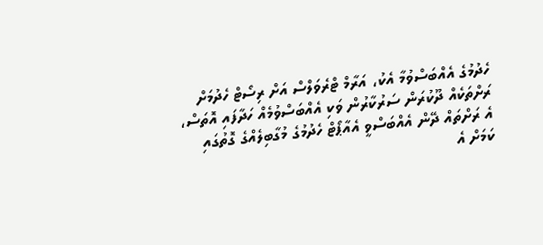ހެދުމުގެ އެއްބަސްވުމާ އެކު، އަރާމް ޓްރެވަލްސް އަށް ރިސޯޓް ހެދުމަށް ރަށްތަކެއް ދޫކުރަން ސަރުކާރުން ވަކި އެއްބަސްވުމެއް ހަދާފައި އޮތަސް، އެ ރަށްތައް ދޭން އެއްބަސްވީ އެއާޕޯޓް ހެދުމުގެ މުގާބިލެއްގެ ގޮތުގައި ކަމަށް އެ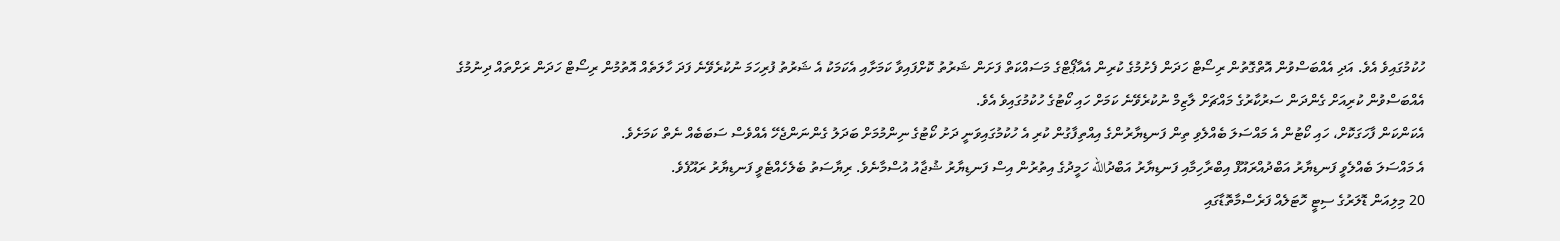ހުކުމުގައިވެ އެވެ. އަދި އެއްބަސްވުން އޮތްގޮތުން ރިސޯޓް ހަދަން ފެށުމުގެ ކުރިން އެއާޕޯޓްގެ މަސައްކަތް ފަށަން ޝަރުތު ކޮށްފައިވާ ކަމަށާއި އެކަމަކު އެ ޝަރުތު ފުރިހަމަ ނުކުރެވޭނެ ފަދަ ހާލަތެއް އޮތުމުން ރިސޯޓް ހަދަން ރަށްތައް ދިނުމުގެ އެއްބަސްވުން ކުރިއަށް ގެންދަން ސަރުކާރުގެ މައްޗަށް ލާޒިމް ނުކުރެވޭނެ ކަމަށް ހައި ކޯޓުގެ ހުކުމުގައިވެ އެވެ.
އެކަންކަން ފާހަގަކޮށް، ހައި ކޯޓުން އެ މައްސަލަ ބެއްލެވި ތިން ފަނޑިޔާރުންގެ އިއްތިފާގުން ކުރި އެ ހުކުމުގައިވަނީ ދަށު ކޯޓުގެ ނިންމުމަށް ބަދަލު ގެންނަންޖެހޭ އެއްވެސް ސަބަބެއް ނެތް ކަމަށެވެ.
އެ މައްސަލަ ބެއްލެވީ ފަނޑިޔާރު އަބްދުއްރައޫފް އިބްރާހިމާއި ފަނޑިޔާރު އަބްދުالله ހަމީދުގެ އިތުރުން އިސް ފަނޑިޔާރު ޝުޖާއު އުސްމާނެވެ. ރިޔާސަތު ބެލެހެއްޓެވީ ފަނޑިޔާރު ރައޫފެވެ.
20 މިލިއަން ޑޮލަރުގެ ސިޓީ ހޮޓަލެއް ފަރެސްމާތޮޑާގައި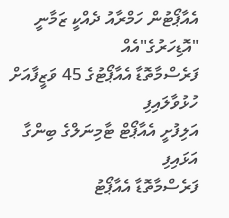އެއާޕޯޓުން ހަމްރާއު ދެއްކީ ޒަމާނީ "އޮޑިހަރުގެ"އެއް
ފަރެސްމާތޮޑާ އެއާޕޯޓުގެ 45 ވަޒީފާއަށް ހުޅުވާލައިފި
އަލިފުށީ އެއާޕޯޓް ޓާމިނަލްގެ ބިންގާ އަޅައިފި
ފަރެސްމާތޮޑާ އެއާޕޯޓު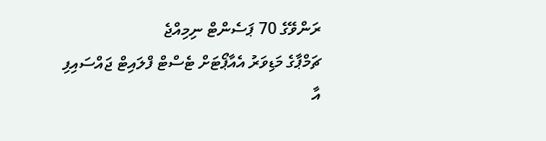ރަންވޭގެ 70 ޕަސެންޓް ނިމިއްޖެ
ޗަމްޕާގެ މަޑިވަރު އެއާޕޯޓަށް ޓެސްޓް ފްލައިޓް ޖައްސައިފި
އާ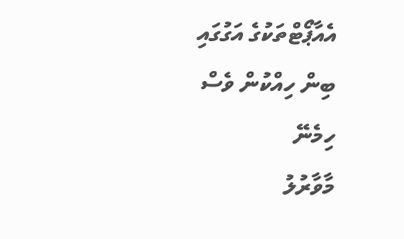އެއާޕޯޓްތަކުގެ އަގުގައި ބިން ހިއްކުން ވެސް ހިމެނޭ
މާވާރުލު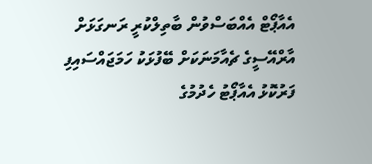އެއާޕޯޓް އެއްބަސްވުން ބާތިލްކުރީ ރަނގަޅަށް
އާރްއޭސީގެ ޗެއާމަނަކަށް ބޭފުޅަކު ހަމަޖައްސައިފި
ފަރުކޮޅު އެއާޕޯޓު ހެދުމުގެ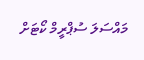މައްސަލަ ސުޕްރީމް ކޯޓަށް